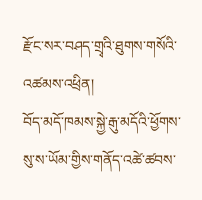རྫོང་སར་བཤད་གྲྭའི་ཐུགས་གསོའི་འཚམས་འཕྲིན།
བོད་མདོ་ཁམས་སྐྱེ་རྒུ་མདོའི་ཕྱོགས་སུ་ས་ཡོམ་གྱིས་གནོད་འཚེ་ཚབས་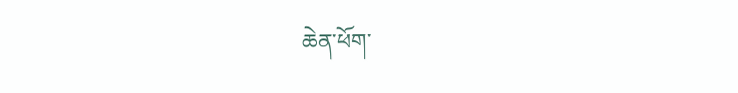ཆེན་ཕོག་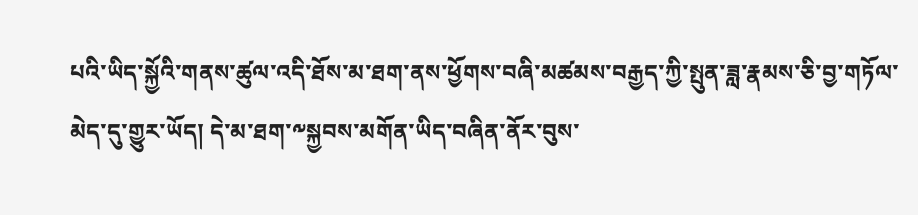པའི་ཡིད་སྐྱོའི་གནས་ཚུལ་འདི་ཐོས་མ་ཐག་ནས་ཕྱོགས་བཞི་མཚམས་བརྒྱད་ཀྱི་སྤུན་ཟླ་རྣམས་ཅི་བྱ་གཏོལ་མེད་དུ་གྱུར་ཡོད། དེ་མ་ཐག་༸སྐྱབས་མགོན་ཡིད་བཞིན་ནོར་བུས་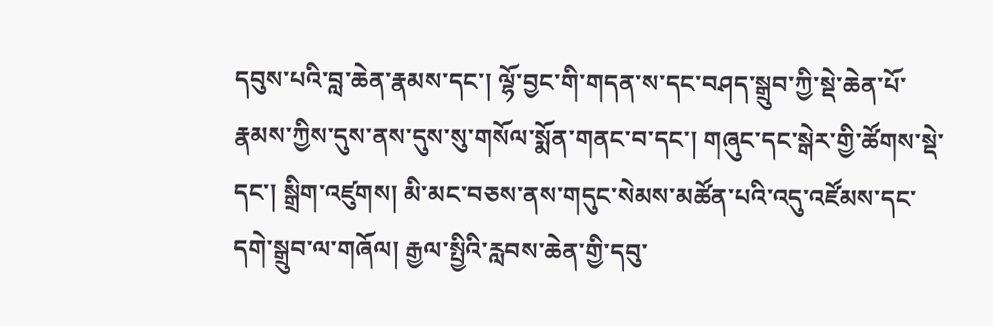དབུས་པའི་བླ་ཆེན་རྣམས་དང་། ལྷོ་བྱང་གི་གདན་ས་དང་བཤད་སྒྲུབ་ཀྱི་སྡེ་ཆེན་པོ་རྣམས་ཀྱིས་དུས་ནས་དུས་སུ་གསོལ་སྨོན་གནང་བ་དང་། གཞུང་དང་སྒེར་གྱི་ཚོགས་སྡེ་དང་། སྒྲིག་འཛུགས། མི་མང་བཅས་ནས་གདུང་སེམས་མཚོན་པའི་འདུ་འཛོམས་དང་དགེ་སྒྲུབ་ལ་གཞོལ། རྒྱལ་སྤྱིའི་རླབས་ཆེན་གྱི་དབུ་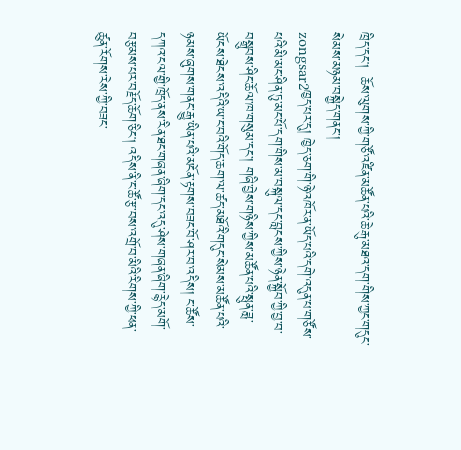ཁྲིད་དང།  ཆོས་ལུགས་ཀྱི་གཙོ་འཛིན་མཚོན་པའི་ཆེ་རྒུ་མཐའ་དག་གིས་ཀྱང་གདུང་སེམས་མཉམ་བསྐྱེད་གནང་།
zongsar2ཁྱད་པར་དུ། ཁྱེད་ཅག་གི་ཉེ་འཁོར་ན་ཡོད་པའི་དགེ་འདུན་པ་གཙོས་པའི་མི་མང་ཤིན་ཏུ་མང་པོ་དག་གིས་མ་བསྐུལ་དང་བླངས་ཀྱིས་ཉེན་སྐྱོབ་ཀྱི་བྱ་བ་བསྒྲུབས་ཤིང་ཆོལ་ཁ་གསུམ་དང་། གཞི་བྱེས་གཉིས་ཀྱིས་མཚོན་པའི་སྤུན་ཟླ་ཡོངས་ཐེངས་འདིའི་ཡ་ང་བའི་གོད་ཆག་ལ་ཚད་མཐོའི་གདུང་སེམས་མཚོན་པའི་ཉམས་ཞུགས་གནང་རྒྱུ་ཡིན་པའི་མངོན་རྟགས་བཟང་བོ་ཤར་བ་འདིས། ང་ཚོས་དཀའ་ངལ་གྱི་ཁྲོད་ནས་རིན་ཐང་གཞན་ཞིག་དང་འདུ་ཤེས་གཞན་ཞིག་རྙེད་མགོ་བརྩམས་པར་བརྗོད་ཆོག་ཅིང། འདིས་ནི་ང་ཚོ་རྩ་བས་འགྲོ་བ་མིའི་རིགས་ཀྱི་ཕན་ཚུན་རོགས་རེས་ཀྱི་བཟང་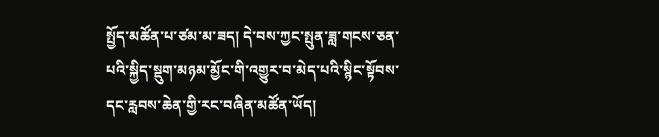སྤྱོད་མཚོན་པ་ཙམ་མ་ཟད། དེ་བས་ཀྱང་སྤུན་ཟླ་གངས་ཅན་པའི་སྐྱིད་སྡུག་མཉམ་མྱོང་གི་འགྱུར་བ་མེད་པའི་སྙིང་སྟོབས་དང་རླབས་ཆེན་གྱི་རང་བཞིན་མཚོན་ཡོད།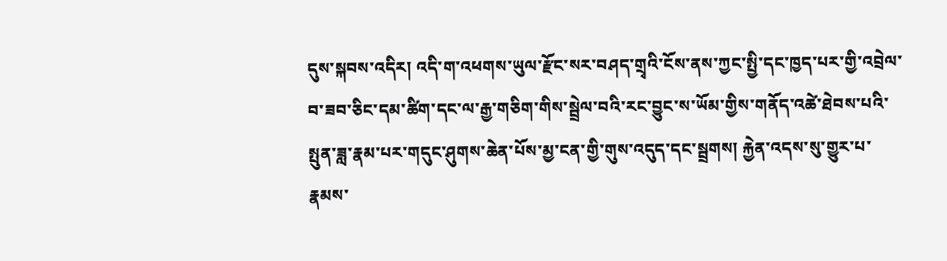དུས་སྐབས་འདིར། འདི་ག་འཕགས་ཡུལ་རྫོང་སར་བཤད་གྲྭའི་ངོས་ནས་ཀྱང་སྤྱི་དང་ཁྱད་པར་གྱི་འབྲེལ་བ་ཟབ་ཅིང་དམ་ཚིག་དང་ལ་རྒྱ་གཅིག་གིས་སྦྲེལ་བའི་རང་བྱུང་ས་ཡོམ་གྱིས་གནོད་འཚེ་ཐེབས་པའི་སྤུན་ཟླ་རྣམ་པར་གདུང་ཤུགས་ཆེན་པོས་མྱ་ངན་གྱི་གུས་འདུད་དང་སྦྲགས། རྐྱེན་འདས་སུ་གྱུར་པ་རྣམས་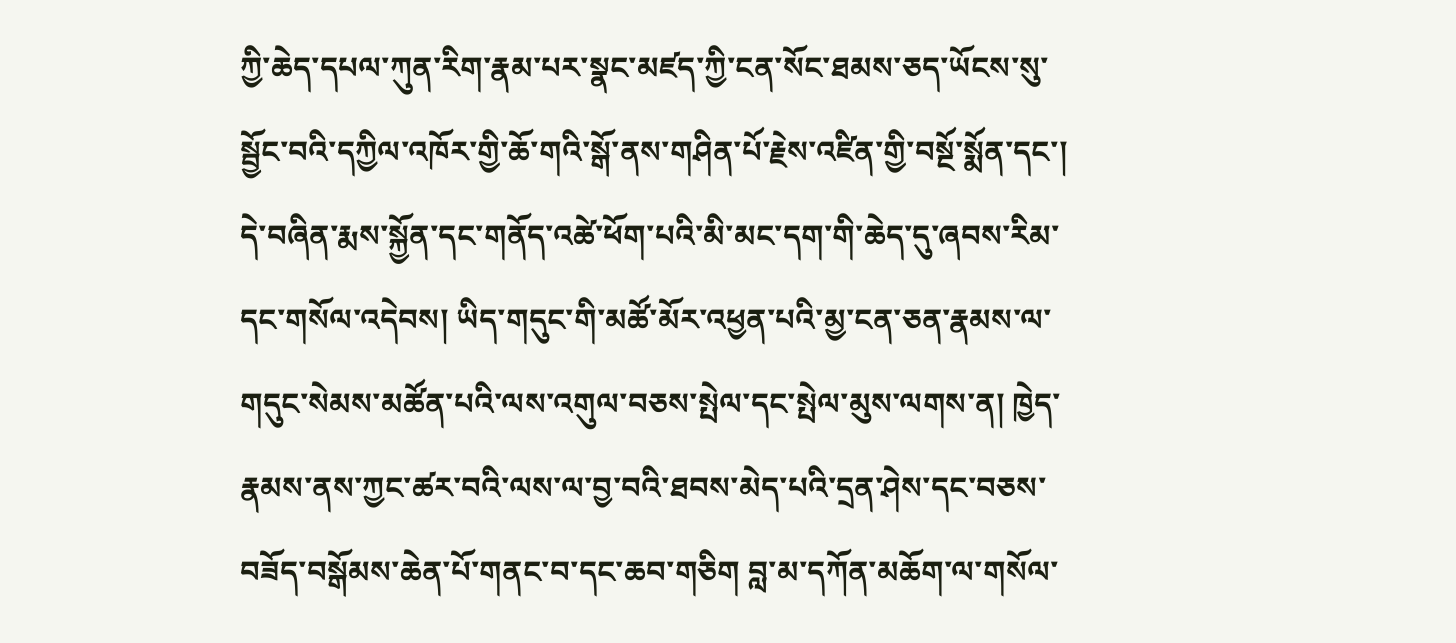ཀྱི་ཆེད་དཔལ་ཀུན་རིག་རྣམ་པར་སྣང་མཛད་ཀྱི་ངན་སོང་ཐམས་ཅད་ཡོངས་སུ་སྦྱོང་བའི་དཀྱིལ་འཁོར་གྱི་ཆོ་གའི་སྒོ་ནས་གཤིན་པོ་རྗེས་འཛིན་གྱི་བསྔོ་སྨོན་དང་། དེ་བཞིན་རྨས་སྐྱོན་དང་གནོད་འཚེ་ཕོག་པའི་མི་མང་དག་གི་ཆེད་དུ་ཞབས་རིམ་དང་གསོལ་འདེབས། ཡིད་གདུང་གི་མཚོ་མོར་འཕྱན་པའི་མྱ་ངན་ཅན་རྣམས་ལ་གདུང་སེམས་མཚོན་པའི་ལས་འགུལ་བཅས་སྤེལ་དང་སྤེལ་མུས་ལགས་ན། ཁྱེད་རྣམས་ནས་ཀྱང་ཚར་བའི་ལས་ལ་བྱ་བའི་ཐབས་མེད་པའི་དྲན་ཤེས་དང་བཅས་བཟོད་བསྒོམས་ཆེན་པོ་གནང་བ་དང་ཆབ་གཅིག བླ་མ་དཀོན་མཆོག་ལ་གསོལ་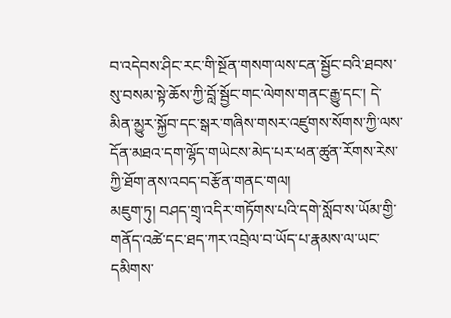བ་འདེབས་ཤིང་རང་གི་སྔོན་གསག་ལས་ངན་སྦྱོང་བའི་ཐབས་སུ་བསམ་སྟེ་ཆོས་ཀྱི་བློ་སྦྱོང་གང་ལེགས་གནང་རྒྱུ་དང་། དེ་མིན་མྱུར་སྐྱོབ་དང་སྒར་གཞིས་གསར་འཛུགས་སོགས་ཀྱི་ལས་དོན་མཐའ་དག་ལྷོད་གཡེངས་མེད་པར་ཕན་ཚུན་རོགས་རེས་ཀྱི་ཐོག་ནས་འབད་བརྩོན་གནང་གལ།
མཇུག་ཏུ། བཤད་གྲྭ་འདིར་གཏོགས་པའི་དགེ་སློབ་ས་ཡོམ་གྱི་གནོད་འཚེ་དང་ཐད་ཀར་འབྲེལ་བ་ཡོད་པ་རྣམས་ལ་ཡང་དམིགས་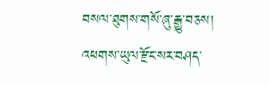བསལ་ཐུགས་གསོ་ཞུ་རྒྱུ་བཅས།
འཕགས་ཡུལ་རྫོང་སར་བཤད་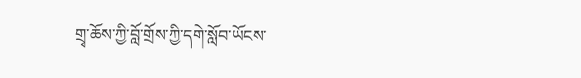གྲྭ་ཆོས་ཀྱི་བློ་གྲོས་ཀྱི་དགེ་སློབ་ཡོངས་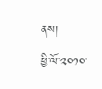ནས།
ཕྱི་ལོ་༢༠༡༠་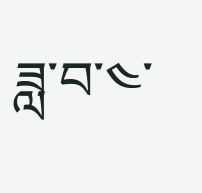ཟླ་བ་༤་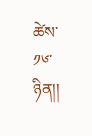ཚེས་༡༦་ཉིན།།